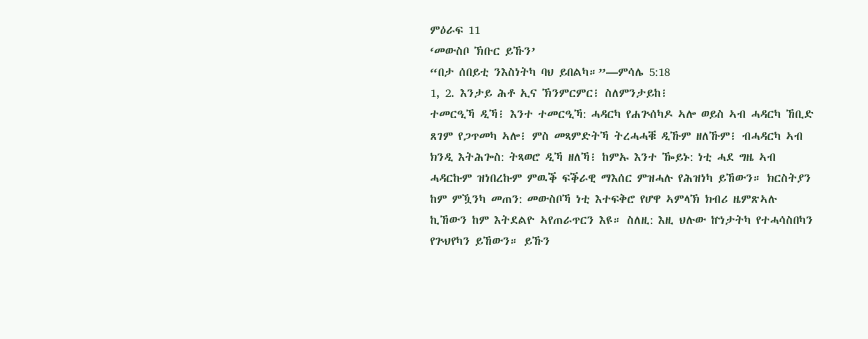ምዕራፍ 11
‘መውስቦ ኽቡር ይኹን’
“በታ ሰበይቲ ንእስነትካ ባህ ይበልካ።”—ምሳሌ 5:18
1, 2. እንታይ ሕቶ ኢና ኽንምርምር፧ ስለምንታይከ፧
ተመርዒኻ ዲኻ፧ እንተ ተመርዒኻ: ሓዳርካ የሐጕሰካዶ ኣሎ ወይስ ኣብ ሓዳርካ ኸቢድ ጸገም የጋጥመካ ኣሎ፧ ምስ መጻምድትኻ ትረሓሓቑ ዲኹም ዘለኹም፧ ብሓዳርካ ኣብ ክንዲ እትሕጐስ: ትጻወሮ ዲኻ ዘለኻ፧ ከምኡ እንተ ዀይኑ: ነቲ ሓደ ግዜ ኣብ ሓዳርኩም ዝነበረኩም ምዉቕ ፍቕራዊ ማእሰር ምዝሓሉ የሕዝነካ ይኸውን። ክርስትያን ከም ምዃንካ መጠን: መውስቦኻ ነቲ እተፍቅሮ የሆዋ ኣምላኽ ክብሪ ዜምጽኣሉ ኪኸውን ከም እትደልዮ ኣየጠራጥርን እዩ። ስለዚ: እዚ ህሉው ኵነታትካ የተሓሳስበካን የጕህየካን ይኸውን። ይኹን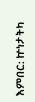እምበር: ኵነታትካ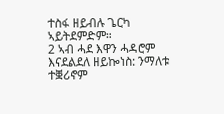ተስፋ ዘይብሉ ጌርካ ኣይትደምድም።
2 ኣብ ሓደ እዋን ሓዳሮም እናደልደለ ዘይኰነስ: ንማለቱ ተቛሪኖም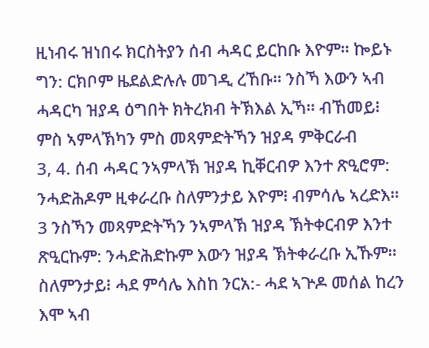ዚነብሩ ዝነበሩ ክርስትያን ሰብ ሓዳር ይርከቡ እዮም። ኰይኑ ግን: ርክቦም ዜደልድሉሉ መገዲ ረኸቡ። ንስኻ እውን ኣብ ሓዳርካ ዝያዳ ዕግበት ክትረክብ ትኽእል ኢኻ። ብኸመይ፧
ምስ ኣምላኽካን ምስ መጻምድትኻን ዝያዳ ምቅርራብ
3, 4. ሰብ ሓዳር ንኣምላኽ ዝያዳ ኪቐርብዎ እንተ ጽዒሮም: ንሓድሕዶም ዚቀራረቡ ስለምንታይ እዮም፧ ብምሳሌ ኣረድእ።
3 ንስኻን መጻምድትኻን ንኣምላኽ ዝያዳ ኽትቀርብዎ እንተ ጽዒርኩም: ንሓድሕድኩም እውን ዝያዳ ኽትቀራረቡ ኢኹም። ስለምንታይ፧ ሓደ ምሳሌ እስከ ንርአ:- ሓደ ኣጕዶ መሰል ከረን እሞ ኣብ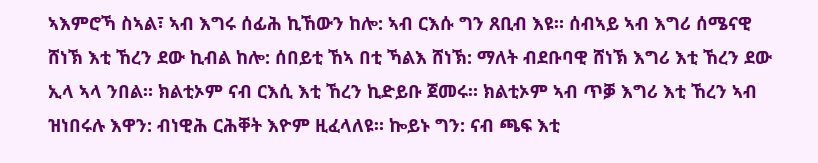ኣእምሮኻ ስኣል፣ ኣብ እግሩ ሰፊሕ ኪኸውን ከሎ: ኣብ ርእሱ ግን ጸቢብ እዩ። ሰብኣይ ኣብ እግሪ ሰሜናዊ ሸነኽ እቲ ኸረን ደው ኪብል ከሎ: ሰበይቲ ኸኣ በቲ ኻልእ ሸነኽ: ማለት ብደቡባዊ ሸነኽ እግሪ እቲ ኸረን ደው ኢላ ኣላ ንበል። ክልቲኦም ናብ ርእሲ እቲ ኸረን ኪድይቡ ጀመሩ። ክልቲኦም ኣብ ጥቓ እግሪ እቲ ኸረን ኣብ ዝነበሩሉ እዋን: ብነዊሕ ርሕቐት እዮም ዚፈላለዩ። ኰይኑ ግን: ናብ ጫፍ እቲ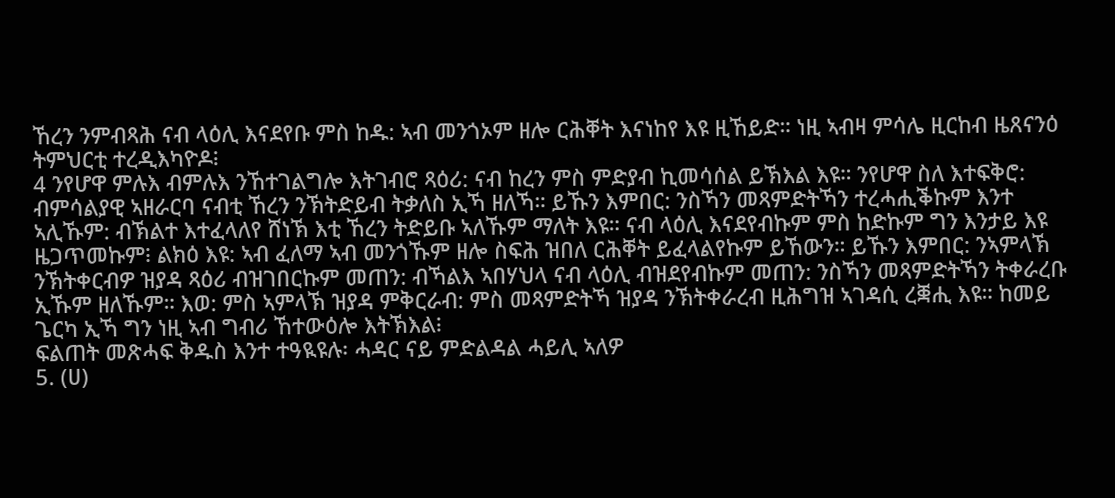ኸረን ንምብጻሕ ናብ ላዕሊ እናደየቡ ምስ ከዱ: ኣብ መንጎኦም ዘሎ ርሕቐት እናነከየ እዩ ዚኸይድ። ነዚ ኣብዛ ምሳሌ ዚርከብ ዜጸናንዕ ትምህርቲ ተረዲእካዮዶ፧
4 ንየሆዋ ምሉእ ብምሉእ ንኸተገልግሎ እትገብሮ ጻዕሪ: ናብ ከረን ምስ ምድያብ ኪመሳሰል ይኽእል እዩ። ንየሆዋ ስለ እተፍቅሮ: ብምሳልያዊ ኣዘራርባ ናብቲ ኸረን ንኽትድይብ ትቃለስ ኢኻ ዘለኻ። ይኹን እምበር: ንስኻን መጻምድትኻን ተረሓሒቕኩም እንተ ኣሊኹም: ብኽልተ እተፈላለየ ሸነኽ እቲ ኸረን ትድይቡ ኣለኹም ማለት እዩ። ናብ ላዕሊ እናደየብኩም ምስ ከድኩም ግን እንታይ እዩ ዜጋጥመኩም፧ ልክዕ እዩ: ኣብ ፈለማ ኣብ መንጎኹም ዘሎ ስፍሕ ዝበለ ርሕቐት ይፈላልየኩም ይኸውን። ይኹን እምበር: ንኣምላኽ ንኽትቀርብዎ ዝያዳ ጻዕሪ ብዝገበርኩም መጠን: ብኻልእ ኣበሃህላ ናብ ላዕሊ ብዝደየብኩም መጠን: ንስኻን መጻምድትኻን ትቀራረቡ ኢኹም ዘለኹም። እወ: ምስ ኣምላኽ ዝያዳ ምቅርራብ: ምስ መጻምድትኻ ዝያዳ ንኽትቀራረብ ዚሕግዝ ኣገዳሲ ረቛሒ እዩ። ከመይ ጌርካ ኢኻ ግን ነዚ ኣብ ግብሪ ኸተውዕሎ እትኽእል፧
ፍልጠት መጽሓፍ ቅዱስ እንተ ተዓዪዩሉ፡ ሓዳር ናይ ምድልዳል ሓይሊ ኣለዎ
5. (ሀ)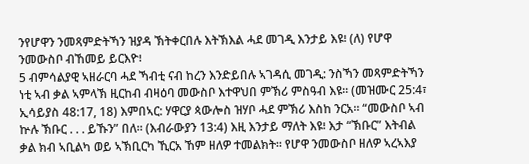ንየሆዋን ንመጻምድትኻን ዝያዳ ኽትቀርበሉ እትኽእል ሓደ መገዲ እንታይ እዩ፧ (ለ) የሆዋ ንመውስቦ ብኸመይ ይርእዮ፧
5 ብምሳልያዊ ኣዘራርባ ሓደ ኻብቲ ናብ ከረን እንድይበሉ ኣገዳሲ መገዲ: ንስኻን መጻምድትኻን ነቲ ኣብ ቃል ኣምላኽ ዚርከብ ብዛዕባ መውስቦ እተዋህበ ምኽሪ ምስዓብ እዩ። (መዝሙር 25:4፣ ኢሳይያስ 48:17, 18) እምበኣር: ሃዋርያ ጳውሎስ ዝሃቦ ሓደ ምኽሪ እስከ ንርአ። “መውስቦ ኣብ ኵሉ ኽቡር . . . ይኹን” በለ። (እብራውያን 13:4) እዚ እንታይ ማለት እዩ፧ እታ “ኽቡር” እትብል ቃል ክብ ኣቢልካ ወይ ኣኽቢርካ ኺርአ ኸም ዘለዎ ተመልክት። የሆዋ ንመውስቦ ዘለዎ ኣረኣእያ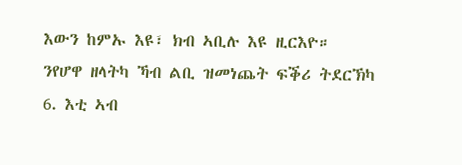እውን ከምኡ እዩ፣ ክብ ኣቢሉ እዩ ዚርእዮ።
ንየሆዋ ዘላትካ ኻብ ልቢ ዝመነጨት ፍቕሪ ትደርኽካ
6. እቲ ኣብ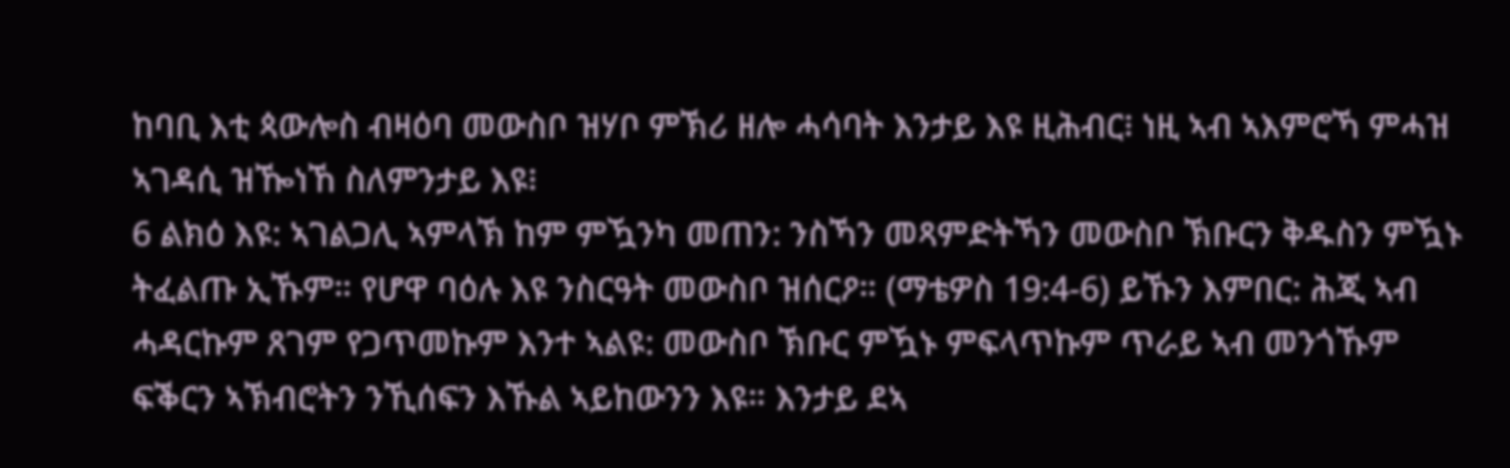ከባቢ እቲ ጳውሎስ ብዛዕባ መውስቦ ዝሃቦ ምኽሪ ዘሎ ሓሳባት እንታይ እዩ ዚሕብር፧ ነዚ ኣብ ኣእምሮኻ ምሓዝ ኣገዳሲ ዝዀነኸ ስለምንታይ እዩ፧
6 ልክዕ እዩ: ኣገልጋሊ ኣምላኽ ከም ምዃንካ መጠን: ንስኻን መጻምድትኻን መውስቦ ኽቡርን ቅዱስን ምዃኑ ትፈልጡ ኢኹም። የሆዋ ባዕሉ እዩ ንስርዓት መውስቦ ዝሰርዖ። (ማቴዎስ 19:4-6) ይኹን እምበር: ሕጂ ኣብ ሓዳርኩም ጸገም የጋጥመኩም እንተ ኣልዩ: መውስቦ ኽቡር ምዃኑ ምፍላጥኩም ጥራይ ኣብ መንጎኹም ፍቕርን ኣኽብሮትን ንኺሰፍን እኹል ኣይከውንን እዩ። እንታይ ደኣ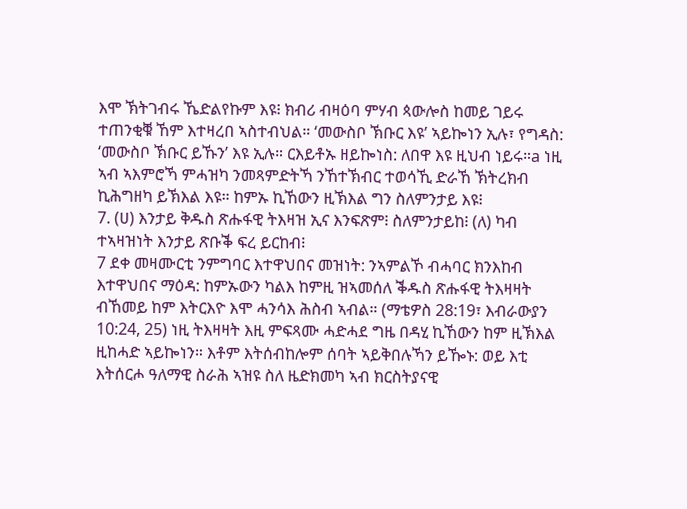እሞ ኽትገብሩ ኼድልየኩም እዩ፧ ክብሪ ብዛዕባ ምሃብ ጳውሎስ ከመይ ገይሩ ተጠንቂቑ ኸም እተዛረበ ኣስተብህል። ‘መውስቦ ኽቡር እዩ’ ኣይኰነን ኢሉ፣ የግዳስ: ‘መውስቦ ኽቡር ይኹን’ እዩ ኢሉ። ርእይቶኡ ዘይኰነስ: ለበዋ እዩ ዚህብ ነይሩ።a ነዚ ኣብ ኣእምሮኻ ምሓዝካ ንመጻምድትኻ ንኸተኽብር ተወሳኺ ድራኸ ኽትረክብ ኪሕግዘካ ይኽእል እዩ። ከምኡ ኪኸውን ዚኽእል ግን ስለምንታይ እዩ፧
7. (ሀ) እንታይ ቅዱስ ጽሑፋዊ ትእዛዝ ኢና እንፍጽም፧ ስለምንታይከ፧ (ለ) ካብ ተኣዛዝነት እንታይ ጽቡቕ ፍረ ይርከብ፧
7 ደቀ መዛሙርቲ ንምግባር እተዋህበና መዝነት: ንኣምልኾ ብሓባር ክንእከብ እተዋህበና ማዕዳ: ከምኡውን ካልእ ከምዚ ዝኣመሰለ ቕዱስ ጽሑፋዊ ትእዛዛት ብኸመይ ከም እትርእዮ እሞ ሓንሳእ ሕስብ ኣብል። (ማቴዎስ 28:19፣ እብራውያን 10:24, 25) ነዚ ትእዛዛት እዚ ምፍጻሙ ሓድሓደ ግዜ በዳሂ ኪኸውን ከም ዚኽእል ዚከሓድ ኣይኰነን። እቶም እትሰብከሎም ሰባት ኣይቅበሉኻን ይዀኑ: ወይ እቲ እትሰርሖ ዓለማዊ ስራሕ ኣዝዩ ስለ ዜድክመካ ኣብ ክርስትያናዊ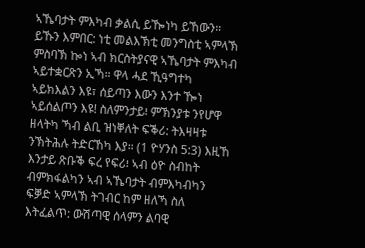ኣኼባታት ምእካብ ቃልሲ ይዀነካ ይኸውን። ይኹን እምበር: ነቲ መልእኽቲ መንግስቲ ኣምላኽ ምስባኽ ኰነ ኣብ ክርስትያናዊ ኣኼባታት ምእካብ ኣይተቋርጽን ኢኻ። ዋላ ሓደ ኺዓግተካ ኣይክእልን እዩ፣ ሰይጣን እውን እንተ ዀነ ኣይሰልጦን እዩ! ስለምንታይ፧ ምኽንያቱ ንየሆዋ ዘላትካ ኻብ ልቢ ዝነቐለት ፍቕሪ: ትእዛዛቱ ንኽትሕሉ ትድርኸካ እያ። (1 ዮሃንስ 5:3) እዚኸ እንታይ ጽቡቕ ፍረ የፍሪ፧ ኣብ ዕዮ ስብከት ብምክፋልካን ኣብ ኣኼባታት ብምእካብካን ፍቓድ ኣምላኽ ትገብር ከም ዘለኻ ስለ እትፈልጥ: ውሽጣዊ ሰላምን ልባዊ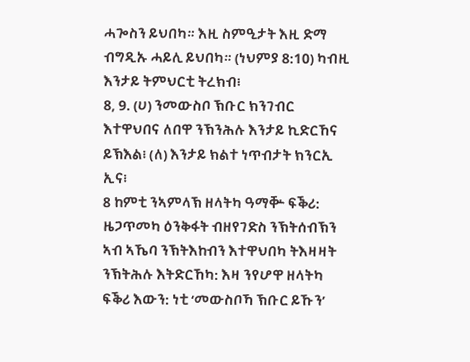ሓጐስን ይህበካ። እዚ ስምዒታት እዚ ድማ ብግዲኡ ሓይሊ ይህበካ። (ነህምያ 8:10) ካብዚ እንታይ ትምህርቲ ትረክብ፧
8, 9. (ሀ) ንመውስቦ ኽቡር ክንገብር እተዋህበና ለበዋ ንኽንሕሉ እንታይ ኪድርኸና ይኽእል፧ (ለ) እንታይ ክልተ ነጥብታት ክንርኢ ኢና፧
8 ከምቲ ንኣምላኽ ዘላትካ ዓማቝ ፍቕሪ: ዜጋጥመካ ዕንቅፋት ብዘየገድስ ንኽትሰብኽን ኣብ ኣኼባ ንኽትእከብን እተዋህበካ ትእዛዛት ንኽትሕሉ እትድርኸካ: እዛ ንየሆዋ ዘላትካ ፍቕሪ እውን: ነቲ ‘መውስቦኻ ኽቡር ይኹን’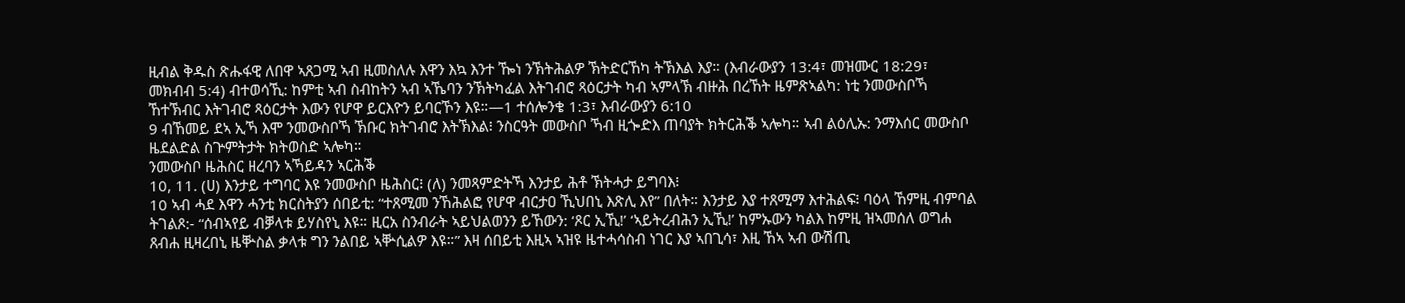ዚብል ቅዱስ ጽሑፋዊ ለበዋ ኣጸጋሚ ኣብ ዚመስለሉ እዋን እኳ እንተ ዀነ ንኽትሕልዎ ኽትድርኸካ ትኽእል እያ። (እብራውያን 13:4፣ መዝሙር 18:29፣ መክብብ 5:4) ብተወሳኺ: ከምቲ ኣብ ስብከትን ኣብ ኣኼባን ንኽትካፈል እትገብሮ ጻዕርታት ካብ ኣምላኽ ብዙሕ በረኸት ዜምጽኣልካ: ነቲ ንመውስቦኻ ኸተኽብር እትገብሮ ጻዕርታት እውን የሆዋ ይርእዮን ይባርኾን እዩ።—1 ተሰሎንቄ 1:3፣ እብራውያን 6:10
9 ብኸመይ ደኣ ኢኻ እሞ ንመውስቦኻ ኽቡር ክትገብሮ እትኽእል፧ ንስርዓት መውስቦ ኻብ ዚጐድእ ጠባያት ክትርሕቕ ኣሎካ። ኣብ ልዕሊኡ: ንማእሰር መውስቦ ዜደልድል ስጕምትታት ክትወስድ ኣሎካ።
ንመውስቦ ዜሕስር ዘረባን ኣኻይዳን ኣርሕቕ
10, 11. (ሀ) እንታይ ተግባር እዩ ንመውስቦ ዜሕስር፧ (ለ) ንመጻምድትኻ እንታይ ሕቶ ኽትሓታ ይግባእ፧
10 ኣብ ሓደ እዋን ሓንቲ ክርስትያን ሰበይቲ: “ተጸሚመ ንኸሕልፎ የሆዋ ብርታዐ ኺህበኒ እጽሊ እየ” በለት። እንታይ እያ ተጸሚማ እተሕልፍ፧ ባዕላ ኸምዚ ብምባል ትገልጾ:- “ሰብኣየይ ብቓላቱ ይሃስየኒ እዩ። ዚርአ ስንብራት ኣይህልወንን ይኸውን: ‘ጾር ኢኺ!’ ‘ኣይትረብሕን ኢኺ!’ ከምኡውን ካልእ ከምዚ ዝኣመሰለ ወግሐ ጸብሐ ዚዛረበኒ ዜቝስል ቃላቱ ግን ንልበይ ኣቝሲልዎ እዩ።” እዛ ሰበይቲ እዚኣ ኣዝዩ ዜተሓሳስብ ነገር እያ ኣበጊሳ፣ እዚ ኸኣ ኣብ ውሽጢ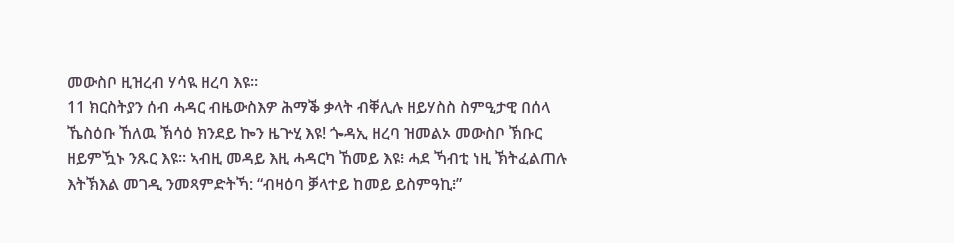መውስቦ ዚዝረብ ሃሳዪ ዘረባ እዩ።
11 ክርስትያን ሰብ ሓዳር ብዜውስእዎ ሕማቕ ቃላት ብቐሊሉ ዘይሃስስ ስምዒታዊ በሰላ ኼስዕቡ ኸለዉ ኽሳዕ ክንደይ ኰን ዜጕሂ እዩ! ጐዳኢ ዘረባ ዝመልኦ መውስቦ ኽቡር ዘይምዃኑ ንጹር እዩ። ኣብዚ መዳይ እዚ ሓዳርካ ኸመይ እዩ፧ ሓደ ኻብቲ ነዚ ኽትፈልጠሉ እትኽእል መገዲ ንመጻምድትኻ: “ብዛዕባ ቓላተይ ከመይ ይስምዓኪ፧”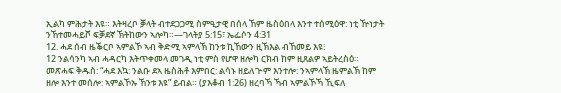ኢልካ ምሕታት እዩ። እትዛረቦ ቓላት ብተደጋጋሚ ስምዒታዊ በሰላ ኸም ዜስዕበላ እንተ ተሰሚዕዋ: ነቲ ዅነታት ንኸተመሓይሾ ፍቓደኛ ኽትከውን ኣሎካ።—ገላትያ 5:15፣ ኤፌሶን 4:31
12. ሓደ ሰብ ዜቕርቦ ኣምልኾ ኣብ ቅድሚ ኣምላኽ ከንቱ ኪኸውን ዚኽእል ብኸመይ እዩ፧
12 ንልሳንካ ኣብ ሓዳርካ እትጥቀመላ መገዲ ነቲ ምስ የሆዋ ዘሎካ ርክብ ከም ዚጸልዎ ኣይትረስዕ። መጽሓፍ ቅዱስ: “ሓደ እኳ: ንልቡ ደኣ ዜስሕቶ እምበር: ልሳኑ ዘይለጕም እንተሎ: ንኣምላኽ ዜምልኽ ከም ዘሎ እንተ መሰሎ: ኣምልኾኡ ኸንቱ እዩ” ይብል። (ያእቆብ 1:26) ዘረባኻ ኻብ ኣምልኾኻ ኺፍለ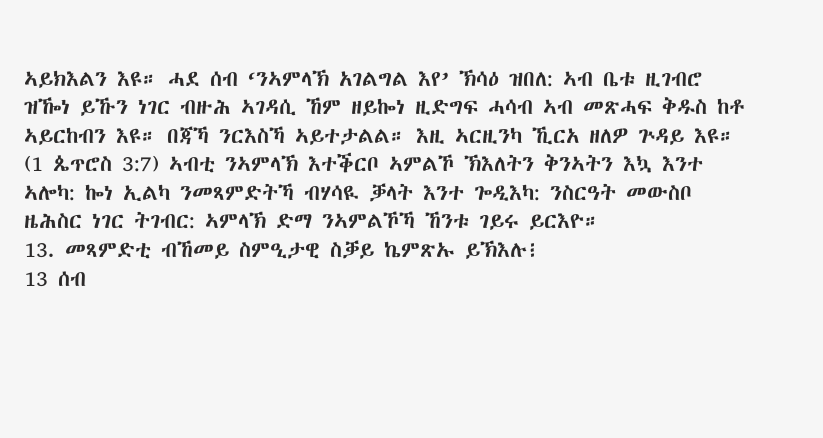ኣይክእልን እዩ። ሓደ ሰብ ‘ንኣምላኽ አገልግል እየ’ ኽሳዕ ዝበለ: ኣብ ቤቱ ዚገብሮ ዝዀነ ይኹን ነገር ብዙሕ ኣገዳሲ ኸም ዘይኰነ ዚድግፍ ሓሳብ ኣብ መጽሓፍ ቅዱስ ከቶ ኣይርከብን እዩ። በጃኻ ንርእስኻ ኣይተታልል። እዚ ኣርዚንካ ኺርአ ዘለዎ ጕዳይ እዩ። (1 ጴጥሮስ 3:7) ኣብቲ ንኣምላኽ እተቕርቦ ኣምልኾ ኽእለትን ቅንኣትን እኳ እንተ ኣሎካ: ኰነ ኢልካ ንመጻምድትኻ ብሃሳዪ ቓላት እንተ ጐዲእካ: ንስርዓት መውስቦ ዜሕስር ነገር ትገብር: ኣምላኽ ድማ ንኣምልኾኻ ኸንቱ ገይሩ ይርእዮ።
13. መጻምድቲ ብኸመይ ስምዒታዊ ስቓይ ኬምጽኡ ይኽእሉ፧
13 ሰብ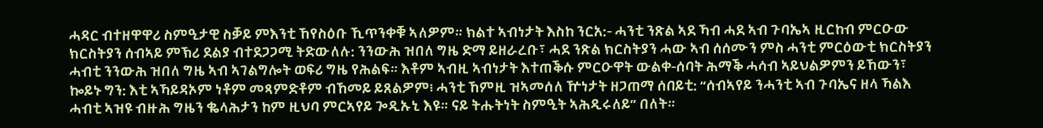ሓዳር ብተዘዋዋሪ ስምዒታዊ ስቓይ ምእንቲ ኸየስዕቡ ኺጥንቀቑ ኣለዎም። ክልተ ኣብነታት እስከ ንርአ:- ሓንቲ ንጽል ኣደ ኻብ ሓደ ኣብ ጉባኤኣ ዚርከብ ምርዑው ክርስትያን ሰብኣይ ምኽሪ ደልያ ብተደጋጋሚ ትድውለሉ: ንንውሕ ዝበለ ግዜ ድማ ይዘራረቡ፣ ሓደ ንጽል ክርስትያን ሓው ኣብ ሰሰሙን ምስ ሓንቲ ምርዕውቲ ክርስትያን ሓብቲ ንንውሕ ዝበለ ግዜ ኣብ ኣገልግሎት ወፍሪ ግዜ የሕልፍ። እቶም ኣብዚ ኣብነታት እተጠቕሱ ምርዑዋት ውልቀ-ሰባት ሕማቕ ሓሳብ ኣይህልዎምን ይኸውን፣ ኰይኑ ግን: እቲ ኣኻይዳኦም ነቶም መጻምድቶም ብኸመይ ይጸልዎም፧ ሓንቲ ኸምዚ ዝኣመሰለ ዅነታት ዘጋጠማ ሰበይቲ: “ሰብኣየይ ንሓንቲ ኣብ ጉባኤና ዘላ ኻልእ ሓብቲ ኣዝዩ ብዙሕ ግዜን ቈላሕታን ከም ዚህባ ምርኣየይ ጐዲኡኒ እዩ። ናይ ትሑትነት ስምዒት ኣሕዲሩለይ” በለት።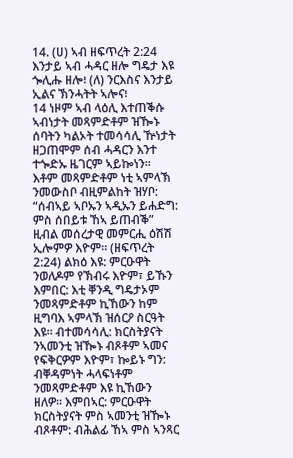14. (ሀ) ኣብ ዘፍጥረት 2:24 እንታይ ኣብ ሓዳር ዘሎ ግዴታ እዩ ጐሊሑ ዘሎ፧ (ለ) ንርእስና እንታይ ኢልና ኽንሓትት ኣሎና፧
14 ነዞም ኣብ ላዕሊ እተጠቕሱ ኣብነታት መጻምድቶም ዝዀኑ ሰባትን ካልኦት ተመሳሳሊ ዅነታት ዘጋጠሞም ሰብ ሓዳርን እንተ ተጐድኡ ዜገርም ኣይኰነን። እቶም መጻምድቶም ነቲ ኣምላኽ ንመውስቦ ብዚምልከት ዝሃቦ: “ሰብኣይ ኣቦኡን ኣዲኡን ይሐድግ: ምስ ሰበይቱ ኸኣ ይጠብቕ” ዚብል መሰረታዊ መምርሒ ዕሽሽ ኢሎምዎ እዮም። (ዘፍጥረት 2:24) ልክዕ እዩ: ምርዑዋት ንወለዶም የኽብሩ እዮም፣ ይኹን እምበር: እቲ ቐንዲ ግዴታኦም ንመጻምድቶም ኪኸውን ከም ዚግባእ ኣምላኽ ዝሰርዖ ስርዓት እዩ። ብተመሳሳሊ: ክርስትያናት ንኣመንቲ ዝዀኑ ብጾቶም ኣመና የፍቅርዎም እዮም፣ ኰይኑ ግን: ብቐዳምነት ሓላፍነቶም ንመጻምድቶም እዩ ኪኸውን ዘለዎ። እምበኣር: ምርዑዋት ክርስትያናት ምስ ኣመንቲ ዝዀኑ ብጾቶም: ብሕልፊ ኸኣ ምስ ኣንጻር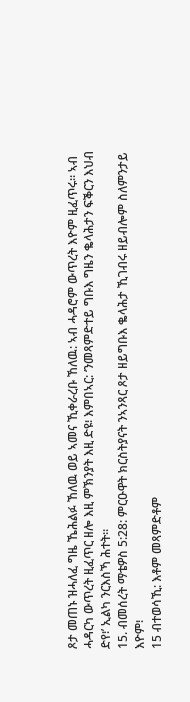ጾታ መጠኑ ዝሓለፈ ግዜ ኼሕልፉ ኸለዉ ወይ ኣመና ኺቀራረቡ ኸለዉ: ኣብ ሓዳሮም ውጥረት እዮም ዚፈጥሩ። ኣብ ሓዳርካ ውጥረት ዚፈጥር ዘሎ እዚ ምኽንያት እዚ ድዩ፧ እምበኣር: ‘ንመጻምድተይ ግቡእ ግዜን ቈላሕታን ፍቕርን እህብ ድየ፧’ ኢልካ ንርእስኻ ሕተት።
15. ብመሰረት ማቴዎስ 5:28: ምርዑዋት ክርስትያናት ንኣንጻር ጾታ ዘይግቡእ ቈላሕታ ኺገብሩ ዘይብሎም ስለምንታይ እዮም፧
15 ብተወሳኺ: እቶም መጻምድቶም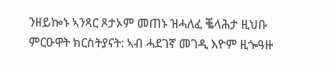ንዘይኰኑ ኣንጻር ጾታኦም መጠኑ ዝሓለፈ ቘላሕታ ዚህቡ ምርዑዋት ክርስትያናት: ኣብ ሓደገኛ መገዲ እዮም ዚጐዓዙ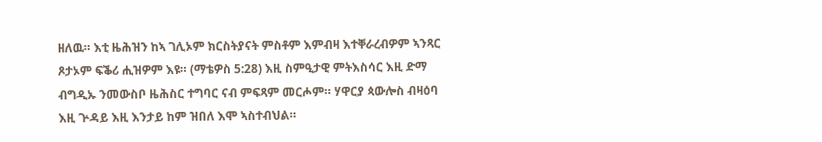ዘለዉ። እቲ ዜሕዝን ከኣ ገሊኦም ክርስትያናት ምስቶም እምብዛ እተቐራረብዎም ኣንጻር ጾታኦም ፍቕሪ ሒዝዎም እዩ። (ማቴዎስ 5:28) እዚ ስምዒታዊ ምትእስሳር እዚ ድማ ብግዲኡ ንመውስቦ ዜሕስር ተግባር ናብ ምፍጻም መርሖም። ሃዋርያ ጳውሎስ ብዛዕባ እዚ ጕዳይ እዚ እንታይ ከም ዝበለ እሞ ኣስተብህል።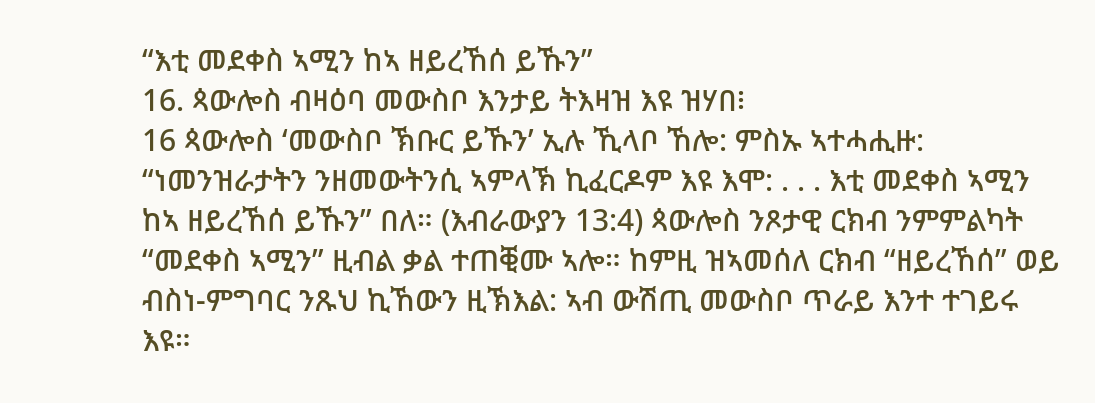“እቲ መደቀስ ኣሚን ከኣ ዘይረኸሰ ይኹን”
16. ጳውሎስ ብዛዕባ መውስቦ እንታይ ትእዛዝ እዩ ዝሃበ፧
16 ጳውሎስ ‘መውስቦ ኽቡር ይኹን’ ኢሉ ኺላቦ ኸሎ: ምስኡ ኣተሓሒዙ: “ነመንዝራታትን ንዘመውትንሲ ኣምላኽ ኪፈርዶም እዩ እሞ: . . . እቲ መደቀስ ኣሚን ከኣ ዘይረኸሰ ይኹን” በለ። (እብራውያን 13:4) ጳውሎስ ንጾታዊ ርክብ ንምምልካት “መደቀስ ኣሚን” ዚብል ቃል ተጠቒሙ ኣሎ። ከምዚ ዝኣመሰለ ርክብ “ዘይረኸሰ” ወይ ብስነ-ምግባር ንጹህ ኪኸውን ዚኽእል: ኣብ ውሽጢ መውስቦ ጥራይ እንተ ተገይሩ እዩ።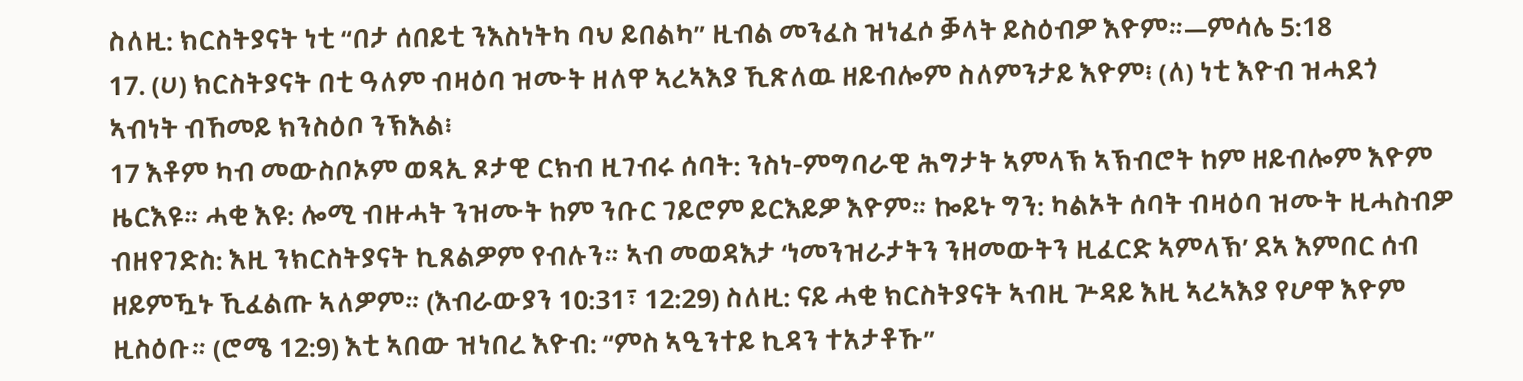ስለዚ: ክርስትያናት ነቲ “በታ ሰበይቲ ንእስነትካ ባህ ይበልካ” ዚብል መንፈስ ዝነፈሶ ቓላት ይስዕብዎ እዮም።—ምሳሌ 5:18
17. (ሀ) ክርስትያናት በቲ ዓለም ብዛዕባ ዝሙት ዘለዋ ኣረኣእያ ኺጽለዉ ዘይብሎም ስለምንታይ እዮም፧ (ለ) ነቲ እዮብ ዝሓደጎ ኣብነት ብኸመይ ክንስዕቦ ንኽእል፧
17 እቶም ካብ መውስቦኦም ወጻኢ ጾታዊ ርክብ ዚገብሩ ሰባት: ንስነ-ምግባራዊ ሕግታት ኣምላኽ ኣኽብሮት ከም ዘይብሎም እዮም ዜርእዩ። ሓቂ እዩ: ሎሚ ብዙሓት ንዝሙት ከም ንቡር ገይሮም ይርእይዎ እዮም። ኰይኑ ግን: ካልኦት ሰባት ብዛዕባ ዝሙት ዚሓስብዎ ብዘየገድስ: እዚ ንክርስትያናት ኪጸልዎም የብሉን። ኣብ መወዳእታ ‘ነመንዝራታትን ንዘመውትን ዚፈርድ ኣምላኽ’ ደኣ እምበር ሰብ ዘይምዃኑ ኺፈልጡ ኣለዎም። (እብራውያን 10:31፣ 12:29) ስለዚ: ናይ ሓቂ ክርስትያናት ኣብዚ ጕዳይ እዚ ኣረኣእያ የሆዋ እዮም ዚስዕቡ። (ሮሜ 12:9) እቲ ኣበው ዝነበረ እዮብ: “ምስ ኣዒንተይ ኪዳን ተአታቶኹ”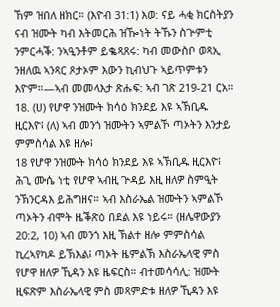ኸም ዝበለ ዘክር። (እዮብ 31:1) እወ: ናይ ሓቂ ክርስትያን ናብ ዝሙት ካብ እትመርሕ ዝዀነት ትኹን ስጕምቲ ንምርሓቕ: ንኣዒንቶም ይቈጻጸሩ: ካብ መውስቦ ወጻኢ ንዘለዉ ኣንጻር ጾታኦም እውን ኪብህጉ ኣይጥምቱን እዮም።—ኣብ መመላእታ ጽሑፍ: ኣብ ገጽ 219-21 ርአ።
18. (ሀ) የሆዋ ንዝሙት ክሳዕ ክንደይ እዩ ኣኽቢዱ ዚርእዮ፧ (ለ) ኣብ መንጎ ዝሙትን ኣምልኾ ጣኦትን እንታይ ምምስሳል እዩ ዘሎ፧
18 የሆዋ ንዝሙት ክሳዕ ክንደይ እዩ ኣኽቢዱ ዚርእዮ፧ ሕጊ ሙሴ ነቲ የሆዋ ኣብዚ ጕዳይ እዚ ዘለዎ ስምዒት ንኽንርዳእ ይሕግዘና። ኣብ እስራኤል ዝሙትን ኣምልኾ ጣኦትን ብሞት ዜቕጽዕ በደል እዩ ነይሩ። (ዘሌዋውያን 20:2, 10) ኣብ መንጎ እዚ ኽልተ ዘሎ ምምስሳል ኪረኣየካዶ ይኽእል፧ ጣኦት ዜምልኽ እስራኤላዊ ምስ የሆዋ ዘለዎ ኺዳን እዩ ዜፍርስ። ብተመሳሳሊ: ዝሙት ዚፍጽም እስራኤላዊ ምስ መጻምድቱ ዘለዎ ኺዳን እዩ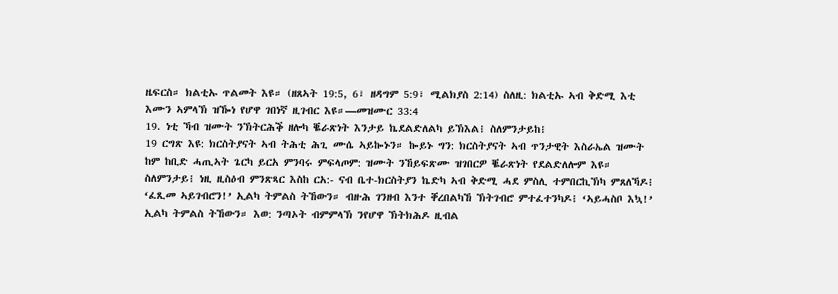ዜፍርስ። ክልቲኡ ጥልመት እዩ። (ዘጸኣት 19:5, 6፣ ዘዳግም 5:9፣ ሚልክያስ 2:14) ስለዚ: ክልቲኡ ኣብ ቅድሚ እቲ እሙን ኣምላኽ ዝዀነ የሆዋ ገበነኛ ዚገብር እዩ።—መዝሙር 33:4
19. ነቲ ኻብ ዝሙት ንኽትርሕቕ ዘሎካ ቘራጽነት እንታይ ኬደልድለልካ ይኽእል፧ ስለምንታይከ፧
19 ርግጽ እዩ: ክርስትያናት ኣብ ትሕቲ ሕጊ ሙሴ ኣይኰኑን። ኰይኑ ግን: ክርስትያናት ኣብ ጥንታዊት እስራኤል ዝሙት ከም ከቢድ ሓጢኣት ጌርካ ይርአ ምንባሩ ምፍላጦም: ዝሙት ንኸይፍጽሙ ዝገበርዎ ቘራጽነት የደልድለሎም እዩ። ስለምንታይ፧ ነዚ ዚስዕብ ምንጽጻር እስከ ርአ:- ናብ ቤተ-ክርስትያን ኬድካ ኣብ ቅድሚ ሓደ ምስሊ ተምበርኪኽካ ምጸለኻዶ፧ ‘ፈጺመ ኣይገብሮን!’ ኢልካ ትምልስ ትኸውን። ብዙሕ ገንዘብ እንተ ቐረበልካኸ ኽትገብሮ ምተፈተንካዶ፧ ‘ኣይሓስቦ እኳ!’ ኢልካ ትምልስ ትኸውን። እወ: ንጣኦት ብምምላኽ ንየሆዋ ኽትክሕዶ ዚብል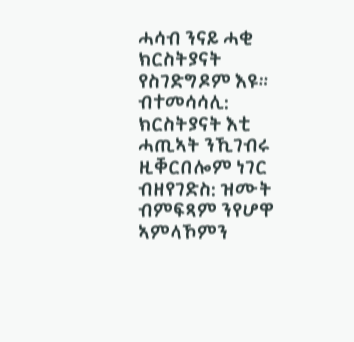ሓሳብ ንናይ ሓቂ ክርስትያናት የስገድግዶም እዩ። ብተመሳሳሊ: ክርስትያናት እቲ ሓጢኣት ንኺገብሩ ዚቐርበሎም ነገር ብዘየገድስ: ዝሙት ብምፍጻም ንየሆዋ ኣምላኾምን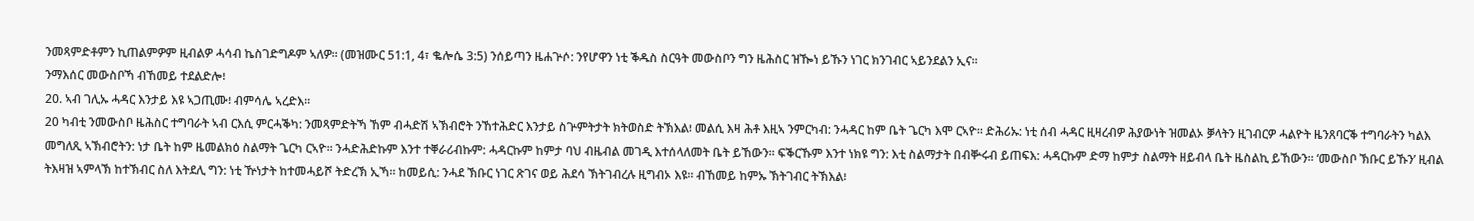ንመጻምድቶምን ኪጠልምዎም ዚብልዎ ሓሳብ ኬስገድግዶም ኣለዎ። (መዝሙር 51:1, 4፣ ቈሎሴ 3:5) ንሰይጣን ዜሐጕሶ: ንየሆዋን ነቲ ቕዱስ ስርዓት መውስቦን ግን ዜሕስር ዝዀነ ይኹን ነገር ክንገብር ኣይንደልን ኢና።
ንማእሰር መውስቦኻ ብኸመይ ተደልድሎ፧
20. ኣብ ገሊኡ ሓዳር እንታይ እዩ ኣጋጢሙ፧ ብምሳሌ ኣረድእ።
20 ካብቲ ንመውስቦ ዜሕስር ተግባራት ኣብ ርእሲ ምርሓቕካ: ንመጻምድትኻ ኸም ብሓድሽ ኣኽብሮት ንኸተሕድር እንታይ ስጕምትታት ክትወስድ ትኽእል፧ መልሲ እዛ ሕቶ እዚኣ ንምርካብ: ንሓዳር ከም ቤት ጌርካ እሞ ርኣዮ። ድሕሪኡ: ነቲ ሰብ ሓዳር ዚዛረብዎ ሕያውነት ዝመልኦ ቓላትን ዚገብርዎ ሓልዮት ዜንጸባርቕ ተግባራትን ካልእ መግለጺ ኣኽብሮትን: ነታ ቤት ከም ዜመልክዕ ስልማት ጌርካ ርኣዮ። ንሓድሕድኩም እንተ ተቐራሪብኩም: ሓዳርኩም ከምታ ባህ ብዜብል መገዲ እተሰላለመት ቤት ይኸውን። ፍቕርኹም እንተ ነክዩ ግን: እቲ ስልማታት በብቝሩብ ይጠፍእ: ሓዳርኩም ድማ ከምታ ስልማት ዘይብላ ቤት ዜስልኪ ይኸውን። ‘መውስቦ ኽቡር ይኹን’ ዚብል ትእዛዝ ኣምላኽ ከተኽብር ስለ እትደሊ ግን: ነቲ ዅነታት ከተመሓይሾ ትድረኽ ኢኻ። ከመይሲ: ንሓደ ኽቡር ነገር ጽገና ወይ ሕደሳ ኽትገብረሉ ዚግብኦ እዩ። ብኸመይ ከምኡ ኽትገብር ትኽእል፧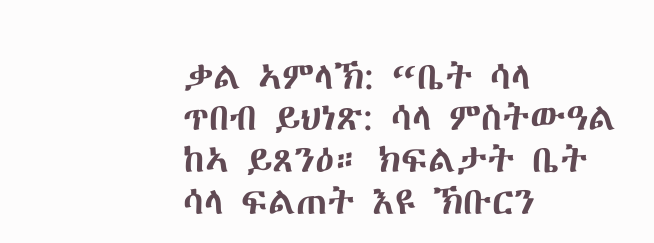ቃል ኣምላኽ: “ቤት ሳላ ጥበብ ይህነጽ: ሳላ ምስትውዓል ከኣ ይጸንዕ። ክፍልታት ቤት ሳላ ፍልጠት እዩ ኽቡርን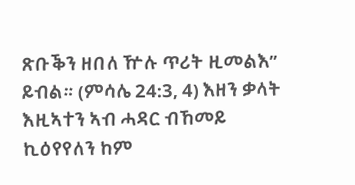ጽቡቕን ዘበለ ዅሉ ጥሪት ዚመልእ” ይብል። (ምሳሌ 24:3, 4) እዘን ቃላት እዚኣተን ኣብ ሓዳር ብኸመይ ኪዕየየለን ከም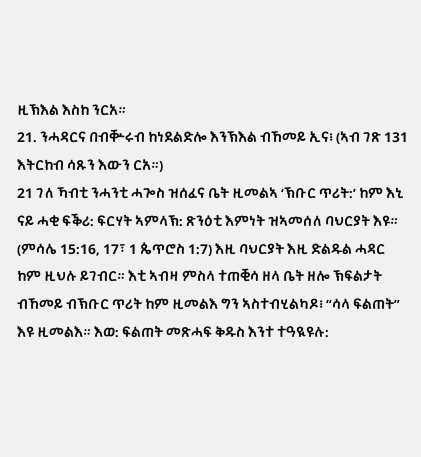ዚኽእል እስከ ንርአ።
21. ንሓዳርና በብቝሩብ ከነደልድሎ እንኽእል ብኸመይ ኢና፧ (ኣብ ገጽ 131 እትርከብ ሳጹን እውን ርአ።)
21 ገለ ኻብቲ ንሓንቲ ሓጐስ ዝሰፈና ቤት ዚመልኣ ‘ኽቡር ጥሪት:’ ከም እኒ ናይ ሓቂ ፍቕሪ: ፍርሃት ኣምላኽ: ጽንዕቲ እምነት ዝኣመሰለ ባህርያት እዩ። (ምሳሌ 15:16, 17፣ 1 ጴጥሮስ 1:7) እዚ ባህርያት እዚ ድልዱል ሓዳር ከም ዚህሉ ይገብር። እቲ ኣብዛ ምስላ ተጠቒሳ ዘላ ቤት ዘሎ ኽፍልታት ብኸመይ ብኽቡር ጥሪት ከም ዚመልእ ግን ኣስተብሂልካዶ፧ “ሳላ ፍልጠት” እዩ ዚመልእ። እወ: ፍልጠት መጽሓፍ ቅዱስ እንተ ተዓዪዩሉ: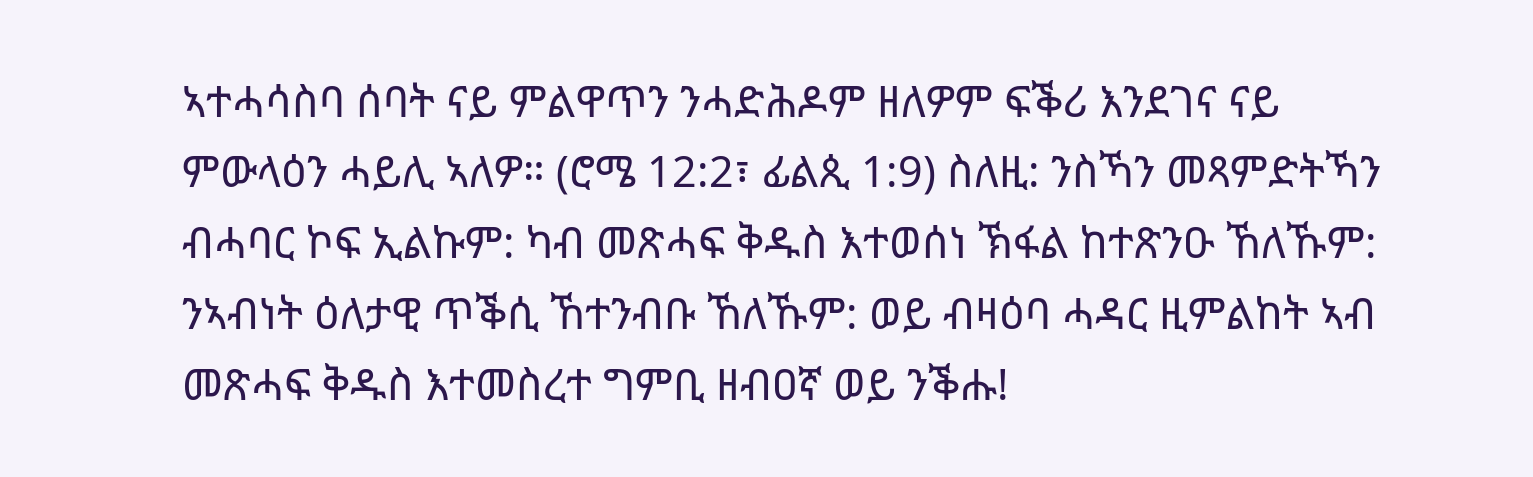ኣተሓሳስባ ሰባት ናይ ምልዋጥን ንሓድሕዶም ዘለዎም ፍቕሪ እንደገና ናይ ምውላዕን ሓይሊ ኣለዎ። (ሮሜ 12:2፣ ፊልጲ 1:9) ስለዚ: ንስኻን መጻምድትኻን ብሓባር ኮፍ ኢልኩም: ካብ መጽሓፍ ቅዱስ እተወሰነ ኽፋል ከተጽንዑ ኸለኹም: ንኣብነት ዕለታዊ ጥቕሲ ኸተንብቡ ኸለኹም: ወይ ብዛዕባ ሓዳር ዚምልከት ኣብ መጽሓፍ ቅዱስ እተመስረተ ግምቢ ዘብዐኛ ወይ ንቕሑ!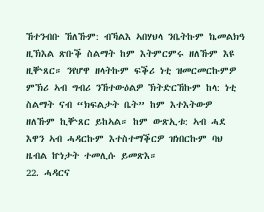ኸተንብቡ ኸለኹም: ብኻልእ ኣበሃህላ ንቤትኩም ኬመልክዓ ዚኽእል ጽቡቕ ስልማት ከም እትምርምሩ ዘለኹም እዩ ዚቝጸር። ንየሆዋ ዘላትኩም ፍቕሪ ነቲ ዝመርመርኩምዎ ምኽሪ ኣብ ግብሪ ንኸተውዕልዎ ኽትድርኸኩም ከላ: ነቲ ስልማት ናብ “ክፍልታት ቤት” ከም እተእትውዎ ዘለኹም ኪቝጸር ይከኣል። ከም ውጽኢቱ: ኣብ ሓደ እዋን ኣብ ሓዳርኩም እተስተማቕርዎ ዝነበርኩም ባህ ዜብል ኵነታት ተመሊሱ ይመጽእ።
22. ሓዳርና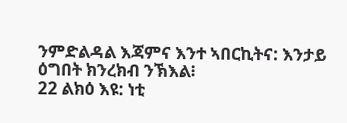ንምድልዳል እጃምና እንተ ኣበርኪትና: እንታይ ዕግበት ክንረክብ ንኽእል፧
22 ልክዕ እዩ: ነቲ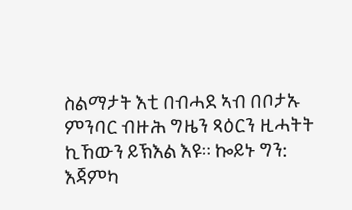ስልማታት እቲ በብሓደ ኣብ በቦታኡ ምንባር ብዙሕ ግዜን ጻዕርን ዚሓትት ኪኸውን ይኽእል እዩ። ኰይኑ ግን: እጃምካ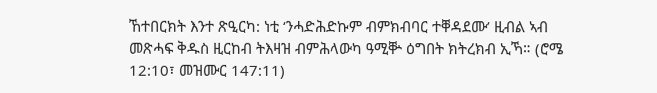ኸተበርክት እንተ ጽዒርካ: ነቲ ‘ንሓድሕድኩም ብምክብባር ተቐዳደሙ’ ዚብል ኣብ መጽሓፍ ቅዱስ ዚርከብ ትእዛዝ ብምሕላውካ ዓሚቝ ዕግበት ክትረክብ ኢኻ። (ሮሜ 12:10፣ መዝሙር 147:11)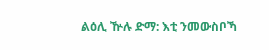ልዕሊ ዅሉ ድማ: እቲ ንመውስቦኻ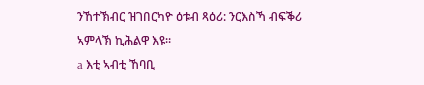ንኸተኽብር ዝገበርካዮ ዕቱብ ጻዕሪ: ንርእስኻ ብፍቕሪ ኣምላኽ ኪሕልዋ እዩ።
a እቲ ኣብቲ ኸባቢ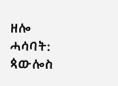ዘሎ ሓሳባት: ጳውሎስ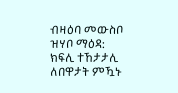ብዛዕባ መውስቦ ዝሃቦ ማዕዳ: ክፍሊ ተኸታታሊ ለበዋታት ምዃኑ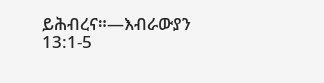ይሕብረና።—እብራውያን 13:1-5